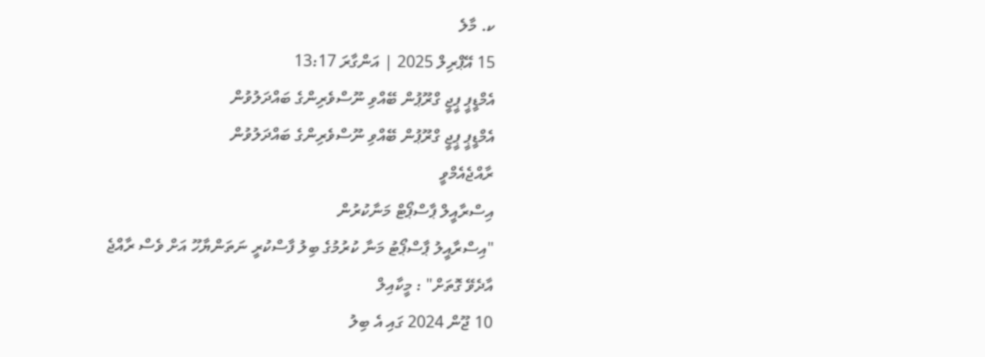ކ. މާލެ
15 އޭޕްރިލް 2025 | އަންގާރަ 13:17
އެމްޑީޕީ ޕީޖީ ގްރޫޕުން ބޭއްވި ނޫސްވެރިންގެ ބައްދަލުވުން
އެމްޑީޕީ ޕީޖީ ގްރޫޕުން ބޭއްވި ނޫސްވެރިންގެ ބައްދަލުވުން
ރާއްޖެއެމްވީ
އިސްރާއީލް ޕާސްޕޯޓް މަނާކުރުން
"އިސްރާއީލު ޕާސްޕޯޓު މަނާ ކުރުމުގެ ބިލު ފާސްކުރީ ނަތަންޔާހޫ އަށް ވެސް ރާއްޖެ އާދެވޭ ގޮތަށް" : މީކާއިލް
10 ޖޫން 2024 ގައި އެ ބިލު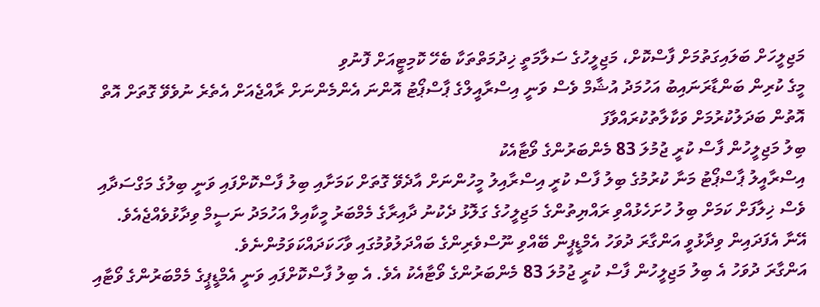މަޖިލީހަށް ބަލައިގަތުމަށް ފާސްކޮށް، މަޖިލީހުގެ ސަލާމަތީ ޚިދުމަތްތަކާ ބެހޭ ކޮމިޓީއަށް ފޮނުވި
މީގެ ކުރިން ބަންޑާރަނައިބު އަހުމަދު އުޝާމް ވެސް ވަނީ އިސްރާއީލްގެ ޕާސްޕޯޓު އޮންނަ އެންމެންނަށް ރާއްޖެއަށް އެތެރެ ނުވެވޭ ގޮތަށް އޮތް އޮތުން ބަދަލުކުރުމަށް ވަކާލާތުކުރައްވާފަ
ބިލު މަޖިލީހުން ފާސް ކުރީ ޖުމުލަ 83 މެންބަރުންގެ ވޯޓާއެކު
އިސްރާއީލު ޕާސްޕޯޓު މަނާ ކުރުމުގެ ބިލު ފާސް ކުރީ އިސްރާއިލު މީހުންނަށް އާދެވޭ ގޮތަށް ކަމަށާއި ބިލު ފާސްކޮށްފައި ވަނީ ބިލުގެ މަގްސަދާއި ވެސް ޚިލާފަށް ކަމަށް ބިލު ހުށަހެޅުއްވި ރައްޔިތުންގެ މަޖިލީހުގެ ގަލޮޅު ދެކުނު ދާއިރާގެ މެމްބަރު މީކާއިލް އަހުމަދު ނަސީމް ވިދާޅުވެއްޖެއެވެ.
އޭނާ އެފަދައިން ވިދާޅުވީ އަންގާރަ ދުވަހު އެމްޑީޕީން ބޭއްވި ނޫސްވެރިންގެ ބައްދަލުވުމުގައި ވާހަކަދައްކަވަމުންނެވެ.
އަންގާރަ ދުވަހު އެ ބިލު މަޖިލީހުން ފާސް ކުރީ ޖުމުލަ 83 މެންބަރުންގެ ވޯޓާއެކު އެވެ. އެ ބިލު ފާސްކޮށްފައި ވަނީ އެމްޑީޕީގެ މެމްބަރުންގެ ވޯޓާއި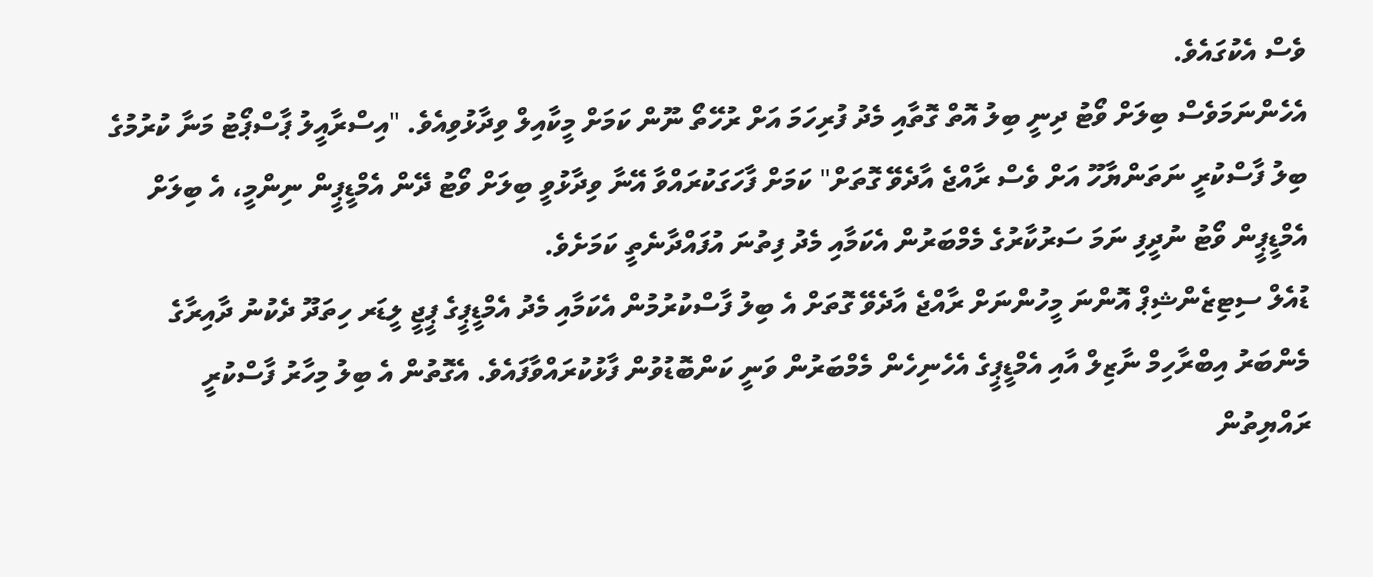ވެސް އެކުގައެވެ.
އެހެންނަމަވެސް ބިލަށް ވޯޓު ދިނީ ބިލު އޮތް ގޮތާއި މެދު ފުރިހަމަ އަށް ރުހޭތޯ ނޫން ކަމަށް މީކާއިލް ވިދާޅުވިއެވެ. "އިސްރާއީލު ޕާސްޕޯޓު މަނާ ކުރުމުގެ ބިލު ފާސްކުރީ ނަތަންޔާހޫ އަށް ވެސް ރާއްޖެ އާދެވޭ ގޮތަށް" ކަމަށް ފާހަގަކުރައްވާ އޭނާ ވިދާޅުވީ ބިލަށް ވޯޓު ދޭން އެމްޑީޕީން ނިންމީ، އެ ބިލަށް އެމްޑީޕީން ވޯޓު ނުދީފި ނަމަ ސަރުކާރުގެ މެމްބަރުން އެކަމާއި މެދު ފިތުނަ އުފައްދާނެތީ ކަމަށެވެ.
ޑުއެލް ސިޓިޒެންޝިޕް އޮންނަ މީހުންނަށް ރާއްޖެ އާދެވޭ ގޮތަށް އެ ބިލު ފާސްކުރުމުން އެކަމާއި މެދު އެމްޑީޕީގެ ޕީޖީ ލީޑަރ ހިތަދޫ ދެކުނު ދާއިރާގެ މެންބަރު އިބްރާހިމް ނާޒިލް އާއި އެމްޑީޕީގެ އެހެނިހެން މެމްބަރުން ވަނީ ކަންބޮޑުވުން ފާޅުކުރައްވާފައެވެ. އެގޮތުން އެ ބިލު މިހާރު ފާސްކުރީ ރައްޔިތުން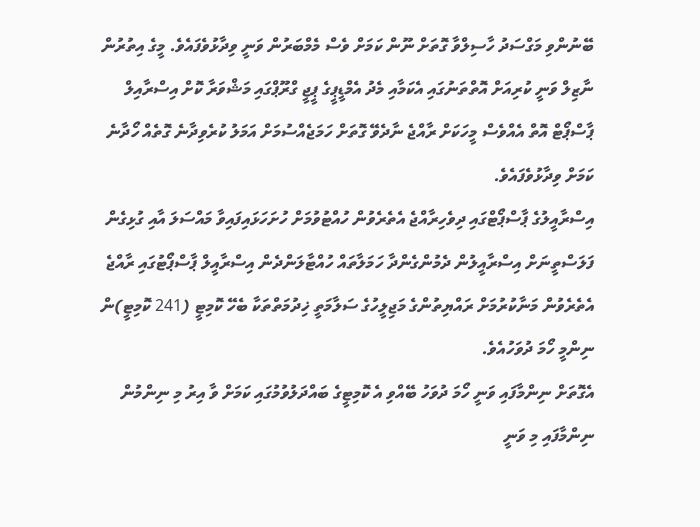ބޭނުންވި މަގްސަދު ހާސިލްވާ ގޮތަށް ނޫން ކަމަށް ވެސް މެމްބަރުން ވަނީ ވިދާޅުވެފައެވެ. މީގެ އިތުރުން ނާޒިލް ވަނީ ކުރިއަށް އޮތްތަނުގައި އެކަމާއި މެދު އެމްޑީޕީގެ ޕީޖީ ގްރޫޕްގައި މަޝްވަރާ ކޮށް އިސްރާއިލް ޕާސްޕޯޓް އޮތް އެއްވެސް މީހަކަށް ރާއްޖެ ނާދެވޭ ގޮތަށް ހަމަޖެއްސުމަށް އަމަލު ކުރެވިދާނެ ގޮތެއް ހޯދާނެ ކަމަށް ވިދާޅުވެފައެވެ.
އިސްރާއީލުގެ ޕާސްޕޯޓްގައި ދިވެހިރާއްޖެ އެތެރެވުން ހުއްޓުވުމަށް ހުށަހަޅައިފައިވާ މައްސަލަ އާއި ގުޅިގެން ފަލަސްތީނަށް އިސްރާއީލުން ދެމުންގެންދާ ހަމަލާތައް ހުއްޓާލަންދެން އިސްރާއީލް ޕާސްޕޯޓުގައި ރާއްޖެ އެތެރެވުން މަނާކުރުމަށް ރައްޔިތުންގެ މަޖިލީހުގެ ސަލާމަތީ ޚިދުމަތްތަކާ ބެހޭ ކޮމިޓީ (241 ކޮމިޓީ)ން ނިންމީ ހޯމަ ދުވަހުއެވެ.
އެގޮތަށް ނިންމާފައި ވަނީ ހޯމަ ދުވަހު ބޭއްވި އެ ކޮމިޓީގެ ބައްދަލުވުމުގައި ކަމަށް ވާ އިރު މި ނިންމުން ނިންމާފައި މި ވަނީ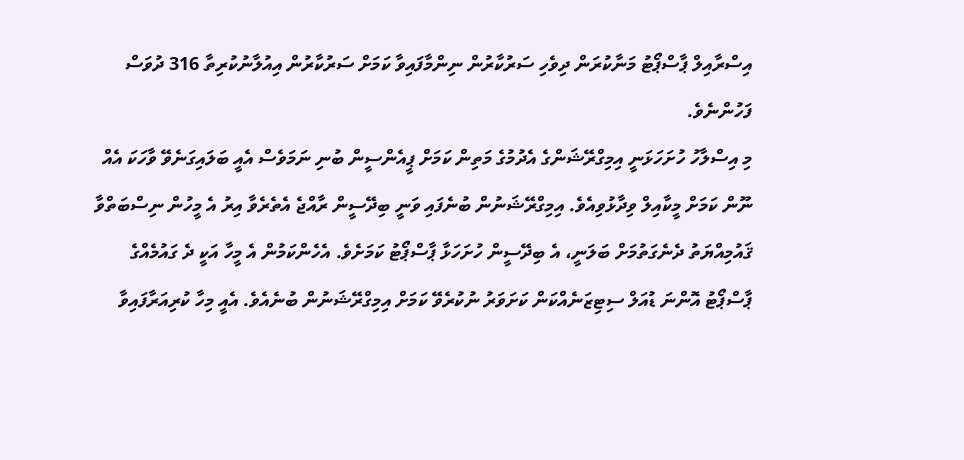އިސްރާއިލް ޕާސްޕޯޓު މަނާކުރަން ދިވެހި ސަރުކާރުން ނިންމާފައިވާ ކަމަށް ސަރުކާރުން އިއުލާނުކުރިތާ 316 ދުވަސް ފަހުންނެވެ.
މި އިސްލާހު ހުށަހަޅަނީ އިމިގްރޭޝަންގެ އެދުމުގެ މަތިން ކަމަށް ޕީއެންސީން ބުނި ނަމަވެސް އެއީ ބަލައިގަނެވޭ ވާހަކަ އެއް ނޫން ކަމަށް މީކާއިލް ވިދާޅުވިއެވެ. އިމިގްރޭޝަނުން ބުނެފައި ވަނީ ބިދޭސީން ރާއްޖެ އެތެރެވާ އިރު އެ މީހުން ނިސްބަތްވާ ޤައުމިއްޔަތު ދެނެގަތުމަށް ބަލަނީ، އެ ބިދޭސީން ހުށަހަޅާ ޕާސްޕޯޓު ކަމަށެވެ. އެހެންކަމުން އެ މީހާ އަކީ ދެ ގައުމެއްގެ ޕާސްޕޯޓު އޮންނަ ޑުއަލް ސިޓިޒަނެއްކަން ކަށަވަރު ނުކުރެވޭ ކަމަށް އިމިގްރޭޝަނުން ބުނެއެވެ. އެއީ މިހާ ކުރިއަރާފައިވާ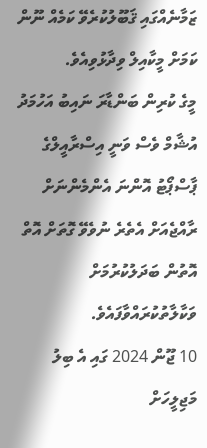ޒަމާނެއްގައި ޤަބޫލުކުރެވޭ ކަމެއް ނޫން ކަމަށް މީކާއިލް ވިދާޅުވިއެވެ.
މީގެ ކުރިން ބަންޑާރަ ނައިބު އަހުމަދު އުޝާމް ވެސް ވަނީ އިސްރާއީލްގެ ޕާސްޕޯޓު އޮންނަ އެންމެންނަށް ރާއްޖެއަށް އެތެރެ ނުވެވޭ ގޮތަށް އޮތް އޮތުން ބަދަލުކުރުމަށް ވަކާލާތުކުރައްވާފައެވެ.
10 ޖޫން 2024 ގައި އެ ބިލު މަޖިލީހަށް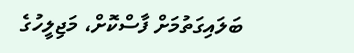ބަލައިގަތުމަށް ފާސްކޮށް، މަޖިލީހުގެ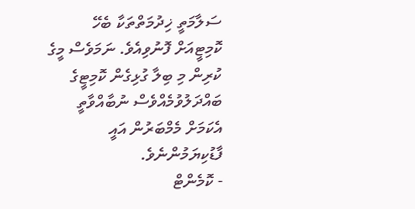ސަލާމަތީ ޚިދުމަތްތަކާ ބެހޭ ކޮމިޓީއަށް ފޮނުވިއެވެ. ނަމަވެސް މީގެ ކުރިން މި ބިލާ ގުޅިގެން ކޮމިޓީގެ ބައްދަލުވުމެއްވެސް ނުބާއްވާތީ އެކަމަށް މެމްބަރުން އައީ ފާޑުކިޔަމުންނެވެ.
- ކޮމެންޓް